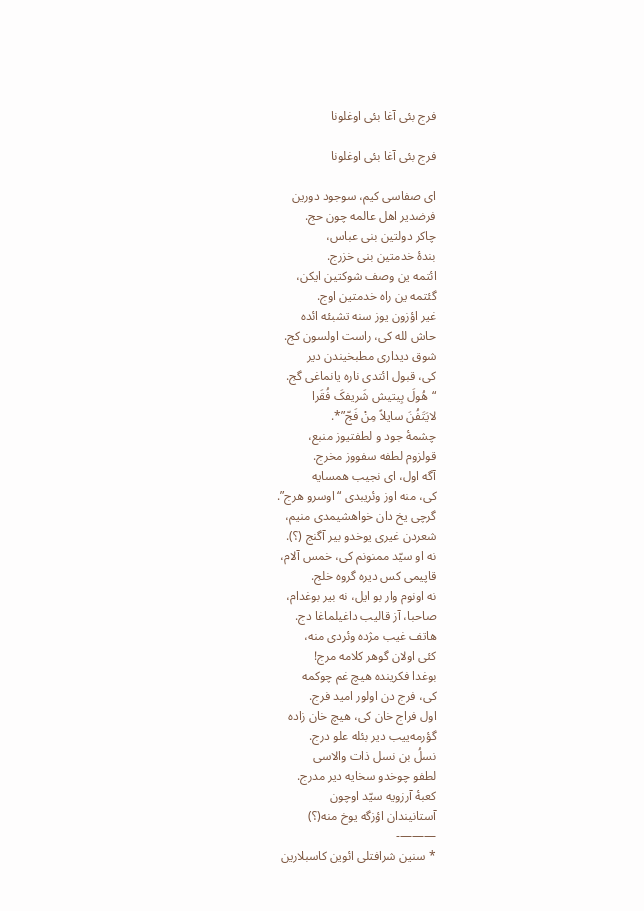فرج بئی آغا بئی اوغلونا

فرج بئی آغا بئی اوغلونا

ای صفاسی کیم، سوجود دورین
فرضدیر اهل عالمه چون حج.
چاکر دولتین بنی عباس،
بندۀ خدمتین بنی خزرج.
ائتمه ین وصف شوکتین ایکن،
گئتمه ین راه خدمتین اوج.
غیر اؤزون یوز سنه تشبئه ائده
حاش لله کی، راست اولسون کج.
شوق دیداری مطبخیندن دیر
کی، قبول ائتدی ناره یانماغی گج.
“هُولَ بِیتیش شَریفکَ فُقَرا
لایَتَفُنَ سایلاً مِنْ فَجّ”*.
چشمۀ جود و لطفتیوز منبع،
قولزوم لطفه سفووز مخرج.
آگه اول، ای نجیب همسایه
کی، منه اوز وئریبدی “اوسرو هرج”.
گرچی یخ دان خواهشیمدی منیم،
شعردن غیری یوخدو بیر آگنج (؟).
نه او سیّد ممنونم کی، خمس آلام،
قاپیمی کس دیره گروه خلج.
نه اونوم وار بو ایل، نه بیر بوغدام،
صاحبا، آز قالیب داغیلماغا دج.
هاتف غیب مژده وئردی منه،
کئی اولان گوهر کلامه مرج!
بوغدا فکرینده هیچ غم چوکمه
کی، فرج دن اولور امید فرج.
اول فراج خان کی، هیچ خان زاده
گؤرمه‌ییب دیر بئله علو درج.
نسلُ بن نسل ذات والاسی
لطفو چوخدو سخایه دیر مدرج.
کعبۀ آرزویه سیّد اوچون
آستانیندان اؤزگه یوخ منه(؟)
———-
* سنین شرافتلی ائوین کاسبلارین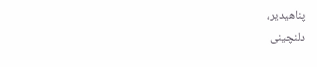پناهیدیر،
دلنچینی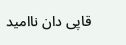قاپی دان ناامید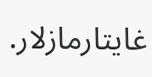غایتارمازلار.